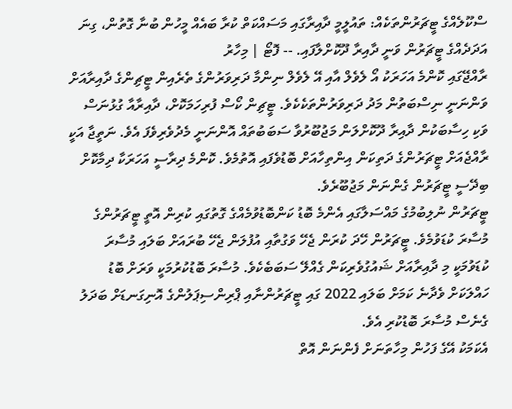ސްކޫލެއްގެ ޓީޗަރުންތަކެއް: ތައުލީމީ ދާއިރާގައި މަސައްކަތް ކުރާ ބައެއް މީހުން ބުނާ ގޮތުން، ގިނަ އަދަދެއްގެ ޓީޗަރުން ވަނީ ދާއިރާ ދޫކޮށްލާފައި. -- ފޮޓޯ | މިހާރު
ރާއްޖޭގައި ކޮންމެ އަހަރަކު އޯ ލެވެލް އާއި އޭ ލެވެލް ނިންމާ ދަރިވަރުންގެ ތެރެއިން ޓީޗިންގެ ދާއިރާއަށް ވަންނަނީ ނިސްބަތުން މަދު ދަރިވަރުންތަކެކެވެ. ޓީޗިން ކޯސް ފުރިހަމަކޮށް، ދާއިރާއާ ގުޅުނަސް ވަކި ހިސާބަކުން ދާއިރާ ދޫކޮށްލަން މަޖުބޫރުވާ ސަބަބުތައް އޮންނަނީ މެދުވެރިވެފަ އެވެ. ނަތީޖާ އަކީ ރާއްޖެއަށް ޓީޗަރުންގެ ދަތިކަން އިންތިހާއަށް ބޮޑުވެފައި އޮތުމެވެ. ކޮންމެ ދިރާސީ އަހަރަކާ ދިމާކޮށް ބިދޭސީ ޓީޗަރުން ގެންނަން މަޖުބޫރެވެ.
ޓީޗަރުން ނުލިބުމުގެ މައްސަލާގައި އެންމެ ބޮޑު ކަންބޮޑުވުމެއްގެ ގޮތުގައި ކުރިން އޮތީ ޓީޗަރުންގެ މުސާރަ ކުޑަވުމެވެ. ޓީޗަރުން ހޭދަ ކުރަން ޖެހޭ ވަގުތާއި އުފުލަން ޖެހޭ ބުރައަށް ބަލައި މުސާރަ ކުޑަވުމަކީ މި ދާއިރާއަށް ޝައުގުވެރިކަން ގެއްލޭ ސަބަބެކެވެ. މުސާރަ ބޮޑުކުރުމަކީ ވަރަށް ބޮޑު ހައްލަކަށް ވެދާނެ ކަމަށް ބަލައި 2022 ގައި ޓީޗަރުންނާއި ޕްރިންސިޕަލުންގެ އޮނިގަނޑަށް ބަދަލު ގެނެސް މުސާރަ ބޮޑުކުރި އެވެ.
އެކަމަކު އޭގެ ފަހުން މިހާތަނަށް ފެންނަން އޮތް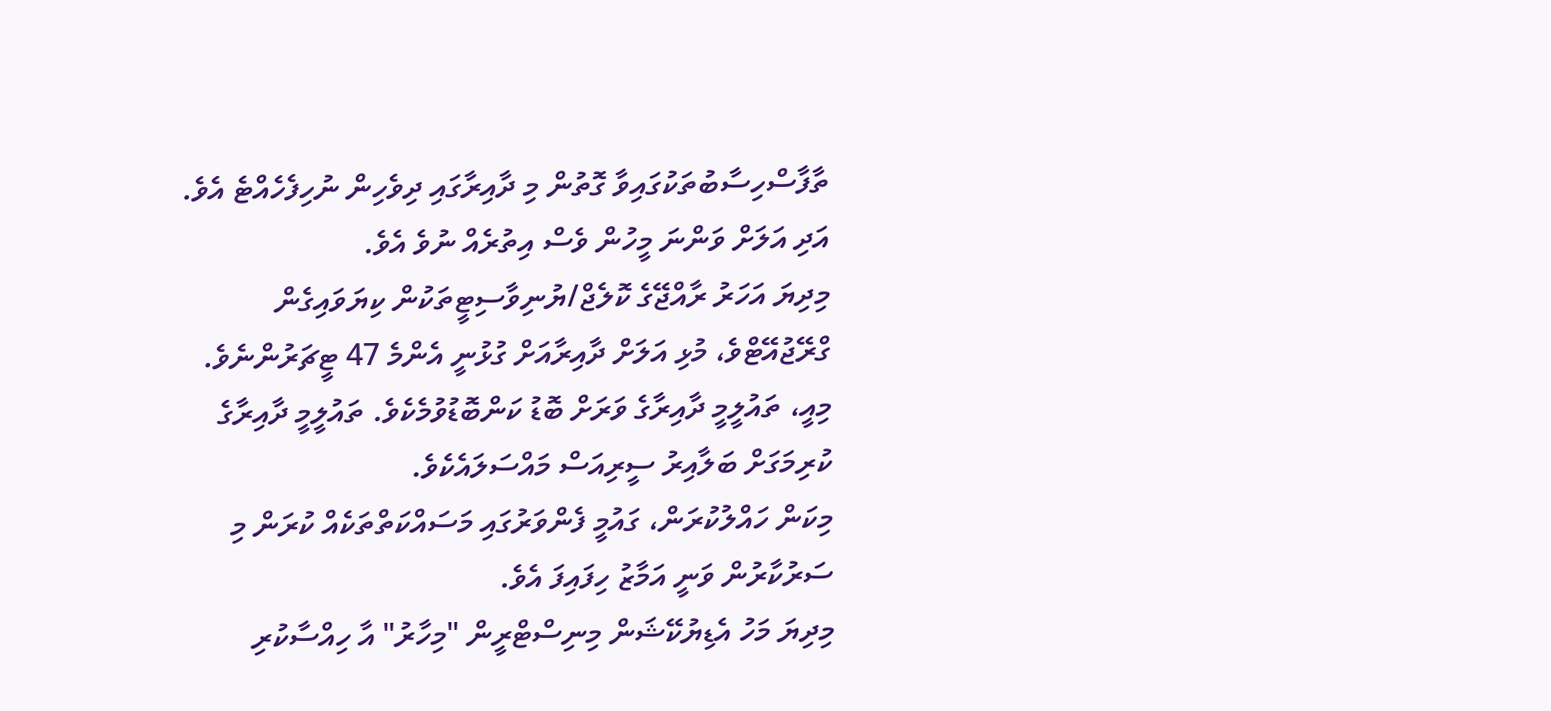ތާފާސްހިސާބުތަކުގައިވާ ގޮތުން މި ދާއިރާގައި ދިވެހިން ނުހިފެހެއްޓެ އެވެ. އަދި އަލަށް ވަންނަ މީހުން ވެސް އިތުރެއް ނުވެ އެވެ.
މިދިޔަ އަހަރު ރާއްޖޭގެ ކޮލެޖް/ޔުނިވާސިޓީތަކުން ކިޔަވައިގެން ގްރޭޖުއޭޓްވެ، މުޅި އަލަށް ދާއިރާއަށް ގުޅުނީ އެންމެ 47 ޓީޗަރުންނެވެ. މިއީ، ތައުލީމީ ދާއިރާގެ ވަރަށް ބޮޑު ކަންބޮޑުވުމެކެވެ. ތައުލީމީ ދާއިރާގެ ކުރިމަގަށް ބަލާއިރު ސީރިއަސް މައްސަލައެކެވެ.
މިކަން ހައްލުކުރަން، ގައުމީ ފެންވަރުގައި މަސައްކަތްތަކެއް ކުރަން މި ސަރުކާރުން ވަނީ އަމާޒު ހިފައިފަ އެވެ.
މިދިޔަ މަހު އެޑިޔުކޭޝަން މިނިސްޓްރީން "މިހާރު" އާ ހިއްސާކުރި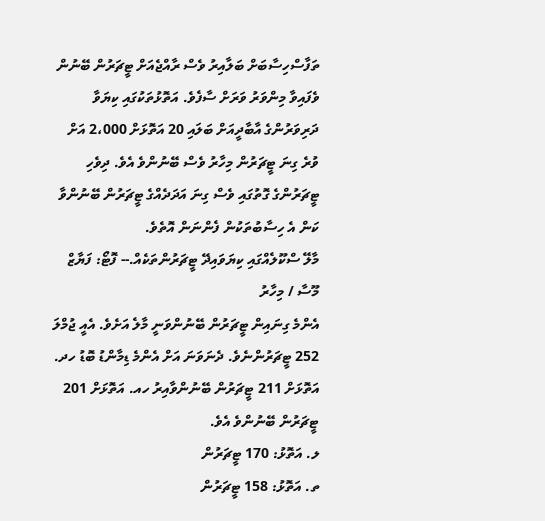ތަފާސްހިސާބަށް ބަލާއިރު ވެސް ރާއްޖެއަށް ޓީޗަރުން ބޭނުން ވެފައިވާ މިންވަރު ވަރަށް ސާފެވެ. އަތޮޅުތަކުގައި ކިޔަވާ ދަރިވަރުންގެ އާބާދީއަށް ބަލައި 20 އަތޮޅަށް 2،000 އަށް ވުރެ ގިނަ ޓީޗަރުން މިހާރު ވެސް ބޭނުންވެ އެވެ. ދިވެހި ޓީޗަރުންގެ ގޮތުގައި ވެސް ގިނަ އަދަދެއްގެ ޓީޗަރުން ބޭނުންވާ ކަން އެ ހިސާބުތަކުން ފެންނަން އޮތެވެ.
މާލޭ ސްކޫލެއްގައި ކިޔަވައިދޭ ޓީޗަރުންތަކެއް.-- ފޮޓޯ: ފަޔާޒް މޫސާ / މިހާރު
އެންމެ ގިނައިން ޓީޗަރުން ބޭނުންވަނީ މާލެ އަށެވެ. އެއީ ޖުމްލަ 252 ޓީޗަރުންނެވެ. ދެނަވަނަ އަށް އެންމެ ޑިމާންޑު ބޮޑު ހދ. އަތޮޅަށް 211 ޓީޗަރުން ބޭނުންވާއިރު ހއ. އަތޮޅަށް 201 ޓީޗަރުން ބޭނުންވެ އެވެ.
ލ. އަތޮޅު: 170 ޓީޗަރުން
ތ. އަތޮޅު: 158 ޓީޗަރުން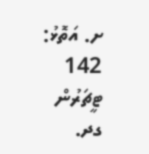ށ. އަތޮޅު: 142 ޓީޗަރުން
ގދ.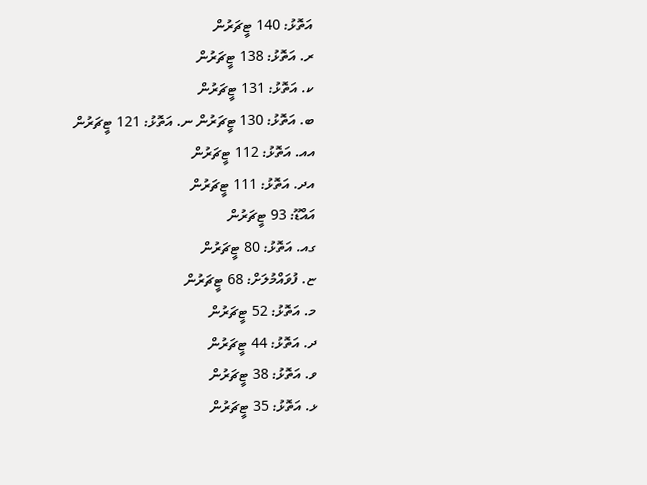އަތޮޅު: 140 ޓީޗަރުން
ރ. އަތޮޅު: 138 ޓީޗަރުން
ކ. އަތޮޅު: 131 ޓީޗަރުން
ބ. އަތޮޅު: 130 ޓީޗަރުން ނ. އަތޮޅު: 121 ޓީޗަރުން
އއ. އަތޮޅު: 112 ޓީޗަރުން
އދ. އަތޮޅު: 111 ޓީޗަރުން
އައްޑޫ: 93 ޓީޗަރުން
ގއ. އަތޮޅު: 80 ޓީޗަރުން
ޏ. ފުވައްމުލަށް: 68 ޓީޗަރުން
މ. އަތޮޅު: 52 ޓީޗަރުން
ދ. އަތޮޅު: 44 ޓީޗަރުން
ވ. އަތޮޅު: 38 ޓީޗަރުން
ޅ. އަތޮޅު: 35 ޓީޗަރުން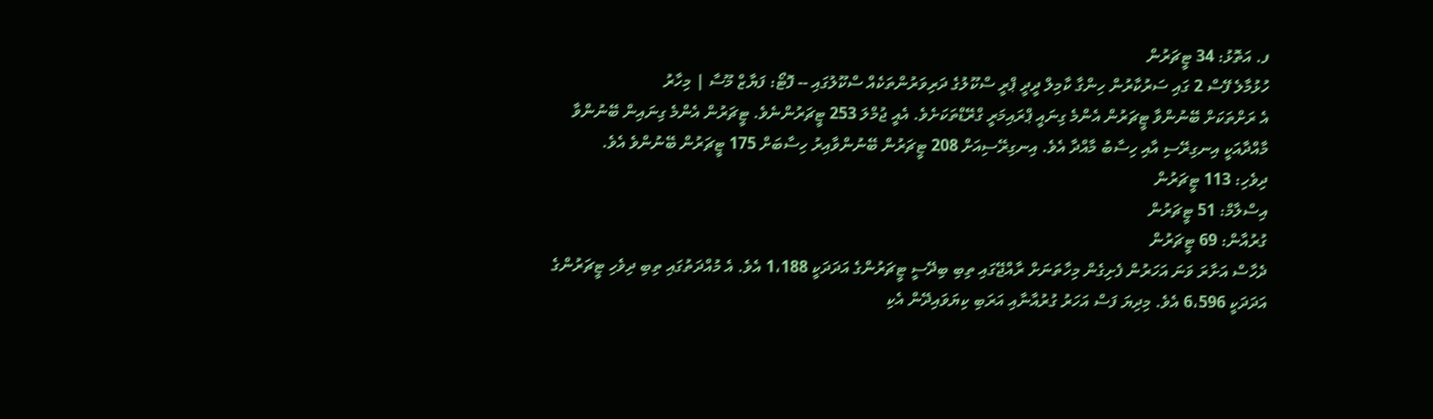ފ. އަތޮޅު: 34 ޓީޗަރުން
ހުޅުމާލެ ފޭސް 2 ގައި ސަރުކާރުން ހިންގާ ކާމިލް ދީދީ ޕްރީ ސްކޫލުގެ ދަރިވަރުންތަކެއް ސްކޫލުގައި -- ފޮޓޯ: ފަޔާޒް މޫސާ | މިހާރު
އެ ރަށްތަކަށް ބޭނުންވާ ޓީޗަރުން އެންމެ ގިނައީ ޕްރައިމަރީ ގްރޭޑްތަކަށެވެ. އެއީ ޖުމްލަ 253 ޓީޗަރުންނެވެ. ޓީޗަރުން އެންމެ ގިނައިން ބޭނުންވާ މާއްދާއަކީ އިނގިރޭސި އާއި ހިސާބު މާއްދާ އެވެ. އިނގިރޭސިއަށް 208 ޓީޗަރުން ބޭނުންވާއިރު ހިސާބަށް 175 ޓީޗަރުން ބޭނުންވެ އެވެ.
ދިވެހި: 113 ޓީޗަރުން
އިސްލާމް: 51 ޓީޗަރުން
ގުރުއާން: 69 ޓީޗަރުން
ދެހާސް އަށާރަ ވަނަ އަހަރުން ފެށިގެން މިހާތަނަށް ރާއްޖޭގައި ތިބި ބިދޭސީ ޓީޗަރުންގެ އަދަދަކީ 1،188 އެވެ. އެ މުއްދަތުގައި ތިބި ދިވެހި ޓީޗަރުންގެ އަދަދަކީ 6،596 އެވެ. މިދިޔަ ފަސް އަހަރު ގުރުއާނާއި އަރަބި ކިޔަވައިދޭން އެކި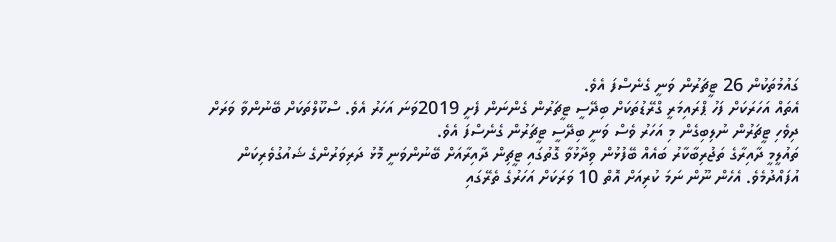ގައުމުތަކުން 26 ޓީޗަރުން ވަނީ ގެނެސްފަ އެވެ.
އެތައް އަހަރަކަށް ފަހު ޕްރައިމަރީ ގްރޭޑުތަކަށް ބިދޭސީ ޓީޗަރުން ގެންނަން ފެށީ 2019ވަނަ އަހަރު އެވެ. ސްކޫލްތަކަށް ބޭނުންވާ ވަރަށް ދިވެހި ޓީޗަރުން ނުލިބިގެން މި އަހަރު ވެސް ވަނީ ބިދޭސީ ޓީޗަރުން ގެނެސްފަ އެވެ.
ތައުލީމީ ދާއިރާގެ ތަޖުރިބާކާރު ބައެއް ބޭފުޅުން ވިދާޅުވާ ގޮތުގައި ޓީޗިން ދާއިރާއަށް ބޭނުންވަނީ މޮޅު ދަރިވަރުންގެ ޝައުގުވެރިކަން އުފައްދުމެވެ. އެހެން ނޫން ނަމަ ކުރިއަށް އޮތް 10 ވަރަކަށް އަހަރުގެ ތެރޭގައި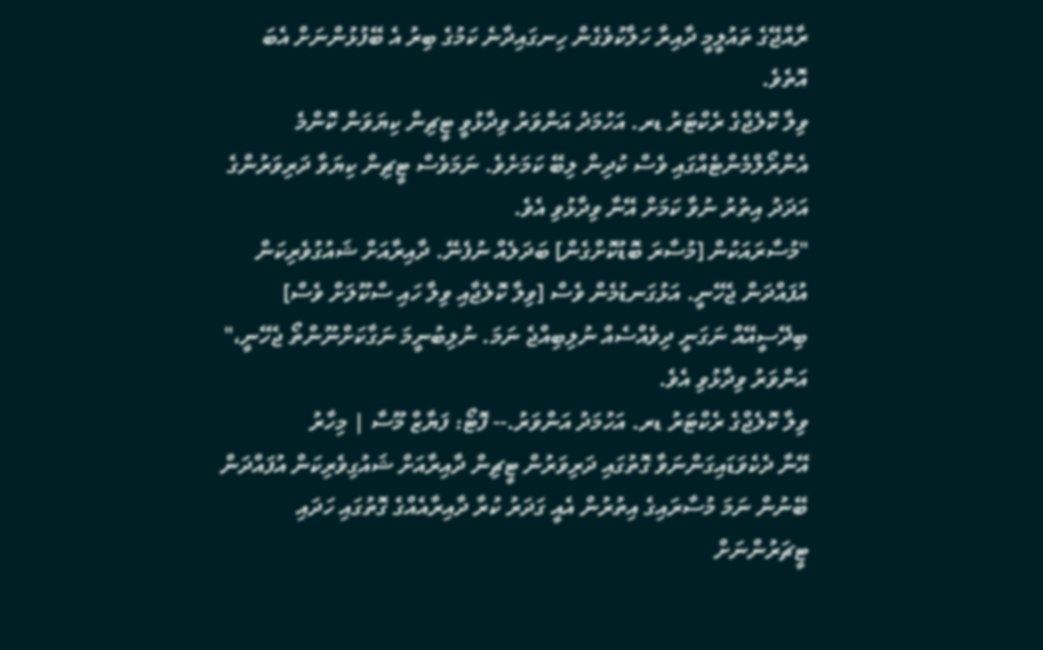ރާއްޖޭގެ ތައުލީމީ ދާއިރާ ހަލާކުވެގެން ހިނގައިދާނެ ކަމުގެ ބިރު އެ ބޭފުޅުންނަށް އެބަ އޮތެވެ.
ވިލާ ކޮލެޖްގެ ރެކްޓަރު ޑރ. އަހުމަދު އަންވަރު ވިދާޅުވީ ޓީޗިން ކިޔަވަން ކޮންމެ އެންރޯލްމެންޓެއްގައި ވެސް ކުދިން ލިބޭ ކަމަށެވެ. ނަމަވެސް ޓީޗިން ކިޔަވާ ދަރިވަރުންގެ އަދަދު އިތުރު ނުވާ ކަމަށް އޭނާ ވިދާޅުވި އެވެ.
"މުސާރައަކުން [މުސާރަ ބޮޑުކޮށްގެން] ބަދަލެއް ނުފެނޭ. ދާއިރާއަށް ޝައުގުވެރިކަން އުފައްދަން ޖެހޭނީ. އަޅުގަނޑުމެން ވެސް [ވިލާ ކޮލެޖާއި ވިލާ ހައި ސްކޫލަށް ވެސް] ބިދޭސީއޭއް ނަގަނީ ދިވެއްސެއް ނުލިބިއްޖެ ނަމަ. ނުލިބުނީމަ ނަގާކަށްނޫންތޯ ޖެހޭނީ،" އަންވަރު ވިދާޅުވި އެވެ.
ވިލާ ކޮލެޖްގެ ރެކްޓަރު ޑރ. އަހުމަދު އަންވަރު.-- ފޮޓޯ: ފަޔާޒް މޫސާ | މިހާރު
އޭނާ ދެކެވަޑައިގަންނަވާ ގޮތުގައި ދަރިވަރުން ޓީޗިން ދާއިރާއަށް ޝައުގިވެރިކަން އުފައްދަން ބޭނުން ނަމަ މުސާރައިގެ އިތުރުން އެއީ ގަދަރު ކުރާ ދާއިރާއެއްގެ ގޮތުގައި ހަދައި ޓީޗަރުންނަށް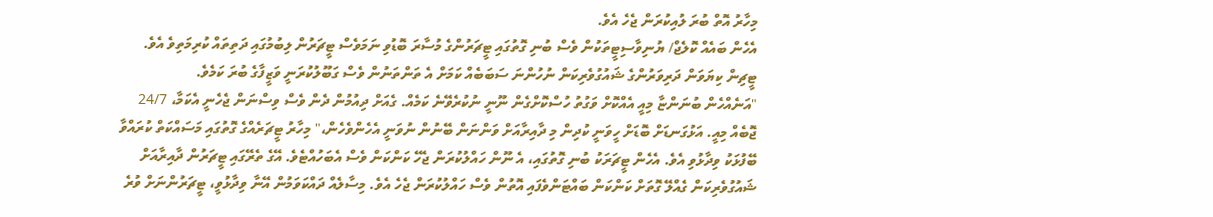މިހާރު އޮތް ބުރަ ލުއިކުރަން ޖެހެ އެވެ.
އެހެން ބައެއް ކޮލެޖް/ ޔުނިވާސިޓީތަކުން ވެސް ބުނި ގޮތުގައި ޓީޗަރުންގެ މުސާރަ ބޮޑުވި ނަމަވެސް ޓީޗަރުން ލިބުމުގައި ދަތިތައް ކުރިމަތިވެ އެވެ. ޓީޗިން ކިޔަވަން ދަރިވަރުންގެ ޝައުގުވެރިކަން ނުހުންނަ ސަބަބެއް ކަމަށް އެ ތަންތަނުން ވެސް ގަބޫލުކުރަނީ ވަޒީފާގެ ބުރަ ކަމެވެ.
"އަނެއްހެން ބުނަންޏާ މިއީ އެއްކޮށް ވަގުތު ހުސްކޮށްގެން ނޫނީ ނުކުރެވޭނެ ކަމެއް. ގެއަށް ދިއުމުން ދެން ވެސް ވިސްނަން ޖެހެނީ އެކަމާ، 24/7 ޖޮބެއް މިއީ. އަޅުގަނޑަށް ބޮޑަށް ހީވަނީ ކުދިން މި ދާއިރާއަށް ވަންނަން ބޭނުން ނުވަނީ އެހެންވެހެން،" މިހާރު ޓީޗަރެއްގެ ގޮތުގައި މަސައްކަތް ކުރައްވާ ބޭފުޅަކު ވިދާޅުވި އެވެ. އެހެން ޓީޗަރަކު ބުނި ގޮތުގައި، އެ ނޫން ހައްލުކުރަން ޖެހޭ ކަންކަން ވެސް އެބަހުއްޓެވެ. އޭގެ ތެރޭގައި ޓީޗަރުން ދާއިރާއަށް ޝައުގުވެރިކަން ގެއްލޭ ގޮތަށް ކަންކަން ބައްޓަންވެފައި އޮތުން ވެސް ހައްލުކުރަން ޖެހެ އެވެ. މިސާލެއް ދައްކަވަމުން އޭނާ ވިދާޅުވީ، ޓީޗަރުންނަށް ވުރެ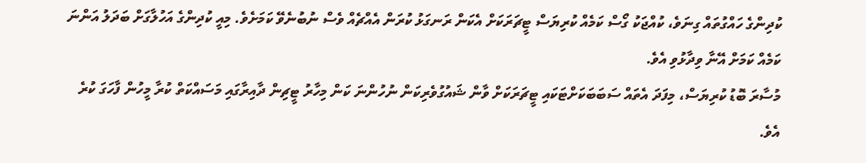ކުދިންގެ ހައްގުތައް ގިނަވެ، ކުއްޖަކު ގޯސް ކަމެއް ކުރިޔަސް ޓީޗަރަކަށް އެކަން ރަނގަޅު ކުރަން އެއްޗެއް ވެސް ނުބުނެވޭ ކަމަށެވެ. މިއީ ކުދިންގެ އަހުލާގަށް ބަދަލު އަންނަ ކަމެއް ކަމަށް އޭނާ ވިދާޅުވި އެވެ.
މުސާރަ ބޮޑު ކުރިޔަސް، މިފަދަ އެތައް ސަބަބަކަށްޓަކައި ޓީޗަރަކަށް ވާން ޝައުގުވެރިކަން ނުހުންނަ ކަން މިހާރު ޓީޗިން ދާއިރާގައި މަސައްކަތް ކުރާ މީހުން ފާހަގަ ކުރެ އެވެ.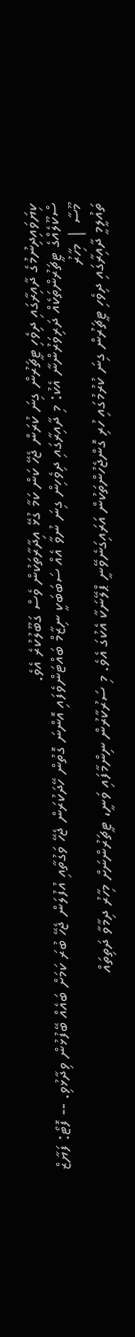ކިޔަވައިދިނުމުގެ ދާއިރާގައި ދިވެހި ޓީޗަރުން ގިނަ ކުރަން ޖެހޭ ކަން ކަމާ ގުޅޭ އިދާރާތަކުން ވެސް ގަބޫލުކުރެ އެވެ.
ސްކޫލެއްގެ ޓީޗަރުންތަކެއް ދަރިވަރުންނާ އެކު: މި ދާއިރާގައި ދިވެހިން ގިނަ ނުވާ އެއް ސަބަބަކީ ނިޒާމް ބައްޓަންވެފައި އޮންނަ ގޮތުން ހޭދަކުރަން ޖެހޭ ވަގުތާއި އުފުލަން ޖެހޭ ބުރަ ކަމަށް ބައެއް ބޭފުޅުން ވިދާޅުވި. -- ފޮޓޯ: ފަޔާޒް މޫސާ | މިހާރު
ތައުލީމީ ދާއިރާގައި ދިވެހި ޓީޗަރުން ގިނަ ކުރުމުގައި ހުރި ގޮންޖެހުންތަކުން އަރައިގަނެވޭނީ ޕްލޭނަކާ އެކުގަ އެވެ. މި ސަރުކާރުން ނިންމާފައި ވަނީ، ޓީޗަރުންނަށް މިހާރު ދިމާވާ ދަތިތައް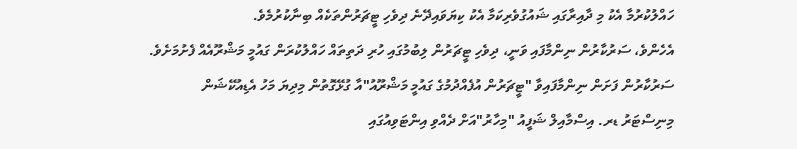ހައްލުކުރުމާ އެކު މި ދާއިރާގައި ޝައުގުވެރިކަމާ އެކު ކިޔަވައިދޭނެ ދިވެހި ޓީޗަރުންތަކެއް ބިނާކުރުމެވެ.
އެހެންވެ، ސަރުކާރުން ނިންމާފައި ވަނީ، ދިވެހި ޓީޗަރުން ލިބުމުގައި ހުރި ދަތިތައް ހައްލުކުރަން ގައުމީ މަޝްރޫއެއް ފެށުމަށެވެ.
ސަރުކާރުން ފަށަން ނިންމާފައިވާ "ޓީޗަރުން އުފެއްދުމުގެ ގައުމީ މަޝްރޫއު"އާ ގުޅޭގޮތުން މިދިޔަ މަހު އެޑިއުކޭޝަން މިނިސްޓަރު ޑރ. އިސްމާއިލް ޝަފީއު "މިހާރު"އަށް ދެއްވި އިންޓަވިއުގައި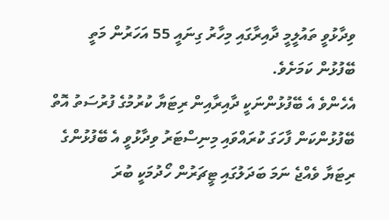ވިދާޅުވީ ތައުލީމީ ދާއިރާގައި މިހާރު ގިނައީ 55 އަހަރުން މަތީ ބޭފުޅުން ކަމަށެވެ.
އެހެންވެ އެ ބޭފުޅުންނަކީ ދާއިރާއިން ރިޓަޔާ ކުރުމުގެ ފުރުސަތު އޮތް ބޭފުޅުންކަން ފާހަގަ ކުރައްވައި މިނިސްޓަރު ވިދާޅުވީ އެ ބޭފުޅުންގެ ރިޓަޔާ ވެއްޖެ ނަމަ ބަދަލުގައި ޓީޗަރުން ހޯދުމަކީ ބުރަ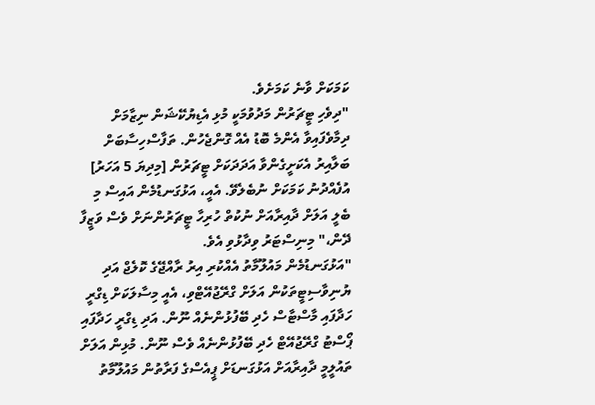ކަމަކަށް ވާނެ ކަމަށެވެ.
"ދިވެހި ޓީޗަރުން މަދުވުމަކީ މުޅި އެޑިޔުކޭޝަން ނިޒާމަށް ދިމާވެފައިވާ އެންމެ ބޮޑު އެއް ގޮންޖެހުން. ތަފާސްހިސާބަށް ބަލާއިރު އެކަށީގެންވާ އަދަދަކަށް ޓީޗަރުން [މިދިޔަ 5 އަހަރު] އުފެއްދުނު ކަމަކަށް ނުބެލެވޭ. އެއީ، އަޅުގަނޑުމެން އައިސް މި ބެލީ އަލަށް ދާއިރާއަށް ނުކުތް ހުރިހާ ޓީޗަރުންނަށް ވެސް ވަޒީފާ ދޭން،" މިނިސްޓަރު ވިދާޅުވި އެވެ.
"އަޅުގަނޑުމެން މައުލޫމާތު އެއްކުރި އިރު ރާއްޖޭގެ ކޮލެޖް އަދި ޔުނިވާސިޓީތަކުން އަލަށް ގްރޭޖުއޭޓްވި، އެއީ މިސާލަކަށް ޑިގްރީ ހަދާފައި މާސްޓާސް ހެދި ބޭފުޅުންނެއް ނޫން. އަދި ޑިގްރީ ހަދާފައި ޕޯސްޓު ގްރޭޖުއޭޓް ހެދި ބޭފުޅުންނެއް ވެސް ނޫން. މުޅިން އަލަށް ތައުލީމީ ދާއިރާއަށް އަޅުގަނޑަށް ޕީއެސްގެ ފަރާތުން މައުލޫމާތު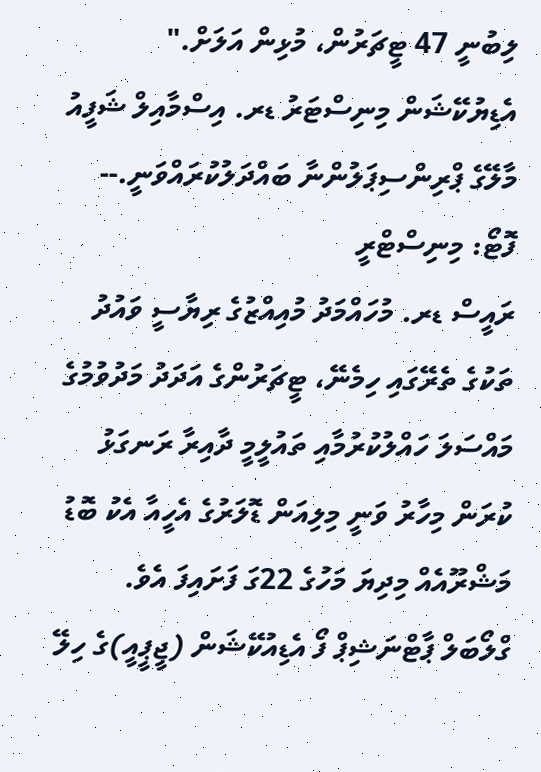ލިބުނީ 47 ޓީޗަރުން، މުޅިން އަލަށް."
އެޑިޔުކޭޝަން މިނިސްޓަރު ޑރ. އިސްމާއިލް ޝަފީއު މާލޭގެ ޕްރިންސިޕަލުންނާ ބައްދަލުކުރައްވަނީ.-- ފޮޓޯ: މިނިސްޓްރީ
ރައީސް ޑރ. މުހައްމަދު މުއިއްޒުގެ ރިޔާސީ ވައުދު ތަކުގެ ތެރޭގައި ހިމެނޭ، ޓީޗަރުންގެ އަދަދު މަދުވުމުގެ މައްސަލަ ހައްލުކުރުމާއި ތައުލީމީ ދާއިރާ ރަނގަޅު ކުރަން މިހާރު ވަނީ މިލިއަން ޑޮލަރުގެ އެހީއާ އެކު ބޮޑު މަޝްރޫއެއް މިދިޔަ މަހުގެ 22ގަ ފަށައިފަ އެވެ.
ގްލޯބަލް ޕާޓްނަޝިޕް ފޯ އެޑިއުކޭޝަން (ޖީޕީއީ)ގެ ހިލޭ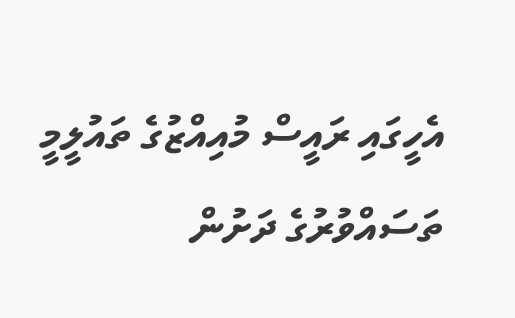އެހީގައި ރައީސް މުއިއްޒުގެ ތައުލީމީ ތަސައްވުރުގެ ދަށުން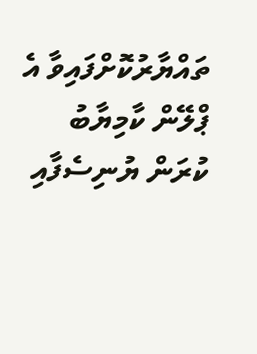ތައްޔާރުކޮށްފައިވާ އެ ޕްލޭން ކާމިޔާބު ކުރަން ޔުނިސެފާއި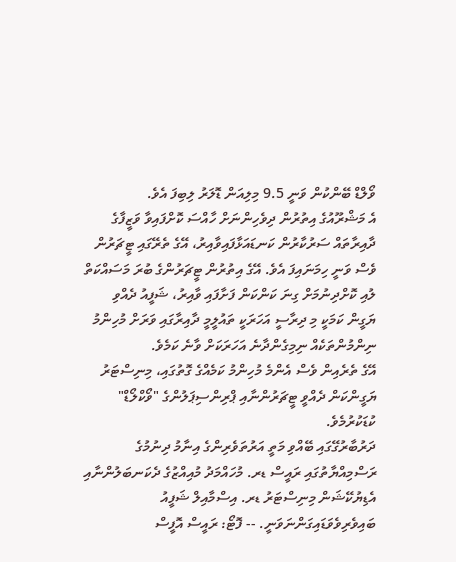ވޯލްޑް ބޭންކުން ވަނީ 9.5 މިލިއަން ޑޮލަރު ލިބިފަ އެވެ.
އެ މަޝްރޫއުގެ އިތުރުން ދިވެހިންނަށް ހާއްސަ ކޮށްފައިވާ ވަޒީފާގެ ދާއިރާތައް ސަރުކާރުން ކަނޑައަޅާފައިވާއިރު، އޭގެ ތެރޭގައި ޓީޗަރުން ވެސް ވަނީ ހިމަނައިފަ އެވެ. އޭގެ އިތުރުން ޓީޗަރުންގެ ބުރަ މަސައްކަތް ލުއި ކޮށްދިނުމަށް ގިނަ ކަންކަން ފަށާފައި ވާއިރު، ޝަފީއު ދެއްވި ޔަގީން ކަމަކީ މި ދިރާސީ އަހަރަކީ ތައުލީމީ ދާއިރާގައި ވަރަށް މުހިންމު ނިންމުންތަކެއް ނިމިގެންދާނެ އަހަރަކަށް ވާނެ ކަމެވެ.
އޭގެ ތެރެއިން ވެސް އެންމެ މުހިންމު ކަމެއްގެ ގޮތުގައި، މިނިސްޓަރު ޔަގީންކަން ދެއްވީ ޓީޗަރުންނާއި ޕްރިންސިޕަލުންގެ "ވޯކްލޯޑް" ކުޑަކުރުމެވެ.
ދަރުބާރުގޭގައި ބޭއްވި މަތީ އަރުތަވެރިންގެ އިނާމު ދިނުމުގެ ރަސްމިއްޔާތުގައި ރައީސް ޑރ. މުހައްމަދު މުއިއްޒުގެ ދެކަނބަލުންނާއި އެޑިޔުކޭޝަން މިނިސްޓަރު ޑރ. އިސްމާއިލް ޝަފީއު ބައިވެރިވެވަޑައިގަންނަވަނީ. -- ފޮޓޯ: ރައީސް އޮފީސް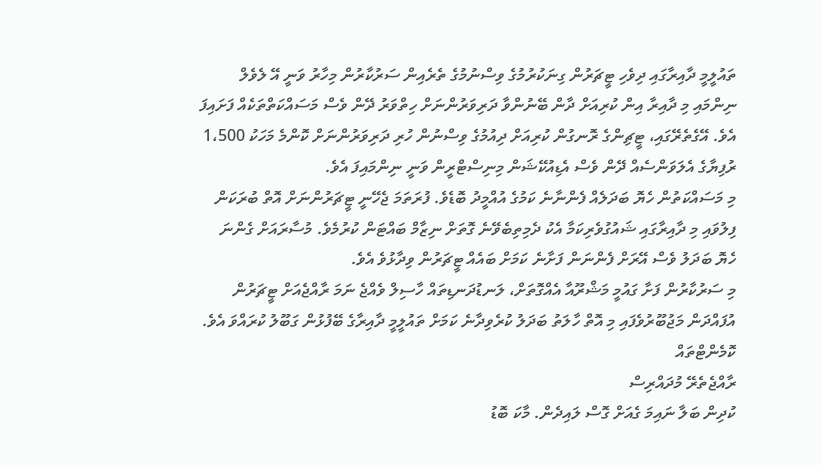ތައުލީމީ ދާއިރާގައި ދިވެހި ޓީޗަރުން ގިނަކުރުމުގެ ވިސްނުމުގެ ތެރެއިން ސަރުކާރުން މިހާރު ވަނީ އޭ ލެވެލް ނިންމައި މި ދާއިރާ އިން ކުރިއަށް ދާން ބޭނުންވާ ދަރިވަރުންނަށް ހިތްވަރު ދޭން ވެސް މަސައްކަތްތަކެއް ފަށައިފަ އެވެ. އޭގެތެރޭގައި، ޓީޗިންގެ ރޮނގުން ކުރިއަށް ދިއުމުގެ ވިސްނުން ހުރި ދަރިވަރުންނަށް ކޮންމެ މަހަކު 1،500 ރުފިޔާގެ އެލަވަންސެއް ދޭން ވެސް އެޑިއުކޭޝަން މިނިސްޓްރީން ވަނީ ނިންމައިފަ އެވެ.
މި މަސައްކަތުން ހެޔޮ ބަދަލެއް ފެންނާނެ ކަމުގެ އުއްމީދު ބޮޑެވެ. ފުރަތަމަ ޖެހޭނީ ޓީޗަރުންނަށް އޮތް ބުރަކަން ފިލުވައި މި ދާއިރާގައި ޝައުގުވެރިކަމާ އެކު ދެމިތިބެވޭނެ ގޮތަށް ނިޒާމް ބައްޓަން ކުރުމެވެ. މުސާރައަށް ގެންނަ ހެޔޮ ބަދަލު ވެސް އޭރަށް ފެންނަން ފަށާނެ ކަމަށް ބައެއް ޓީޗަރުން ވިދާޅުވެ އެވެ.
މި ސަރުކާރުން ފަށާ ގައުމީ މަޝްރޫއާ އެއްގޮތަށް، ލަނޑުދަނޑިތައް ހާސިލް ވެއްޖެ ނަމަ ރާއްޖެއަށް ޓީޗަރުން އުފައްދަން މަޖުބޫރުވެފައި މި އޮތް ހާލަތު ބަދަލު ކުރެވިދާނެ ކަމަށް ތައުލީމީ ދާއިރާގެ ބޭފުޅުން ގަބޫލު ކުރައްވަ އެވެ.
ކޮމެންޓްތައް
ރާއްޖެތެރޭ މުދައްރިސް
ކުދިން ބަލާ ނައިމަ ގެއަށް ގޮސް ލައިދެން. މާކަ ބޮޑު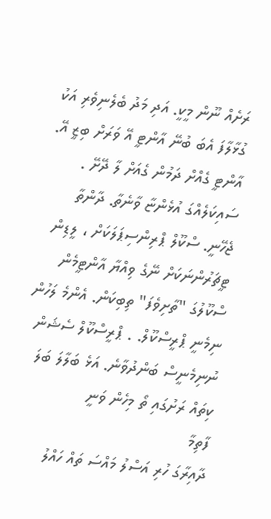ރަށެއް ނޫން މީކީ. އަދި މަދު ބެލެނިވެރި އަކު ގުޅާލާފަ އެބަ ބުނޭ އާންޓީ އޭ ވަރަށް ބިޒީ އޭ. އާންޓީ ގެއްށް ދަމުން ގެއަށް ލާ ދޭށޭ . ސައިކަލެއްގަ އުޅެންޏާ ވާނެތާ. ދާންތާ ޖެހޭނީ. ސްކޫލް ޕްރިންސިޕަލަކަށް ، ލީޑިން ޓީޗަރުންނަކަށް ނޭގެ ވިއްޔާ އާންޓީމެން ސްކޫލުގަ "ތާށިވެފަ" ތިބިކަން. އެންމެ ލަހުން ނިމެނީ ޕްރީސްކޫލް. . ޕްރީސްކޫލް ސެޝަން ނުނިމެނީސް ބަންދުވާނެ. އަޅެ ބަލާލަ ބަލަ ކިތައް ރަށުގައި ތޯ މިހެން ވަނީ
ފާތިމާ
ދާއިރާގަ ހުރި އަސްލު މައްސަ ތައް ހައްލު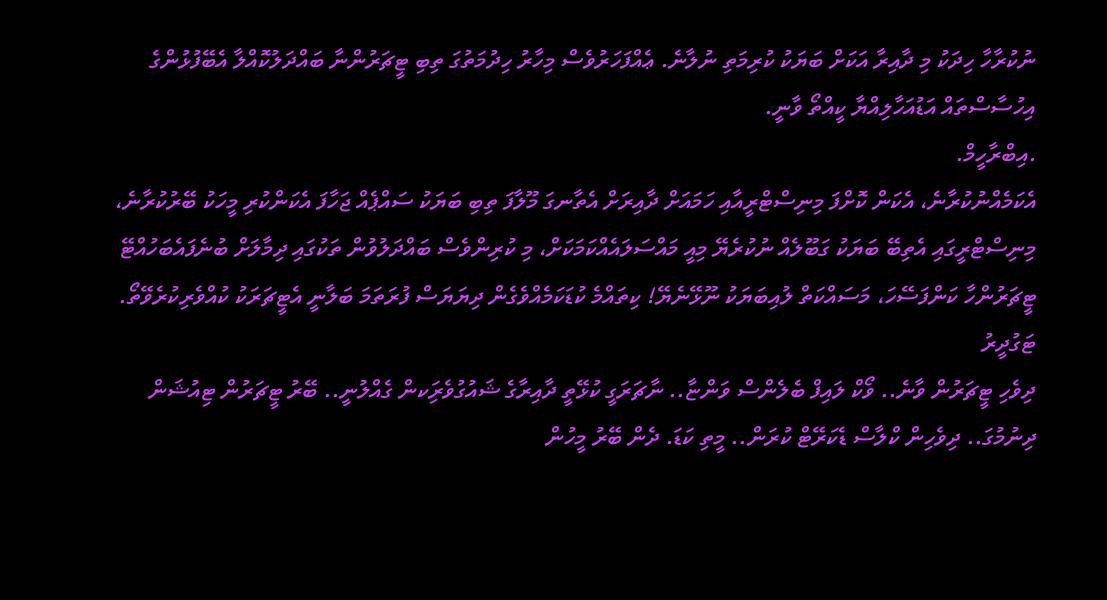ނުކުރާހާ ހިދަކު މި ދާއިރާ އަކަށް ބަޔަކު ކުރިމަތި ނުލާނެ. ޢެއްފަހަރުވެސް މިހާރު ހިދުމަތުގަ ތިބި ޓީޗަރުންނާ ބައްދަލުކޮއްލާ އެބޭފުޅުންގެ އިހުސާސްތައް އަޑުއަހާލިއްޔާ ކީއްތޯ ވާނީ.
.އިބްރާހީމް.
އެކަމެއްނުކުރާނެ، އެކަން ކޮށްފަ މިނިސްޓްރީއާއި ހަމައަށް ދާއިރަށް އެތާނގަ މޫލާފަ ތިބި ބަޔަކު ސައްޕެއް ޖަހާފަ އެކަންކުރި މީހަކު ބޭރުކުރާނެ، މިނިސްޓްރީގައި އެތިބޭ ބަޔަކު ގަބޫލެއް ނުކުރެޔޭ މިއީ މައްސަލައެއްކަމަކަށް، މި ކުރިންވެސް ބައްދަލުވުން ތަކުގައި ދިމާލަށް ބުނެފައެބަހުއްޓޭ ޓީޗަރުންހާ ކަންފަސޭހަ، މަސައްކަތް ލުއިބަޔަކު ނޫޅޭނެޔޭ! ކިތައްމެ ކުޑަކަމެއްވެގެން ދިޔަޔަސް ފުރަތަމަ ބަލާނީ އެޓީޗަރަކު ކުއްވެރިކުރެވޭތޯ.
ޓަގުދީރު
ދިވެހި ޓީޗަރުން ވާނެ.. ވޯކް ލައިފް ބެލެންސް ވަންޏާ.. ނާޗަރަގީ ކުޅޭތީ ދާއިރާގެ ޝައުގުވެރިަކން ގެއްލުނީ.. ބޭރު ޓީޗަރުން ޓިއުޝަން ދިނުމުގަ.. ދިވެހިން ކްލާސް ޑެކަރޭޓް ކުރަން.. މީތި ކަޑަ. ދެން ބޭރު މީހުން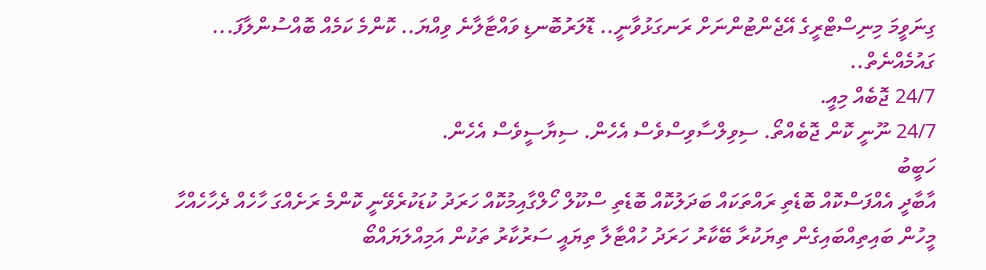ގިނަވީމަ މިނިސްޓްރީގެ އޭޖެންޓުންނަށް ރަނގަޅުވާނީ.. ޑޮލަރުބޮނޑި ވައްޓާލާނެ ވިއްޔަ.. ކޮންމެ ކަމެއް ބޮއްސުންލާފަ... ގައުމެއްނެތް..
24/7 ޖޮބެއް މިއީ.
24/7 ނޫނީ ކޮން ޖޮބެއްތޯ. ސިވިލްސާވިސްވެސް އެހެން. ސިޔާސީވެސް އެހެން.
ހަބީބު
އާބާދީ އެއްފަސްކޮއް ބޮޑެތި ރައްތަކައް ބަދަލުކޮއް ބޮޑެތި ސްކޫލް ހޯލްގާއިމުކޮއް ހަރަދު ކުޑަކުރެވޭނީ ކޮންމެ ރަށެއްގަ ހާހެއް ދެހާހެއްހާ މީހުން ބައިތިއްބައިގެން ތިޔަކުރާ ބޭކާރު ހަރަދު ހުއްޓާލާ ތިޔައީ ސަރުކާރު ތަކުން އަމިއްލަޔައްބޯ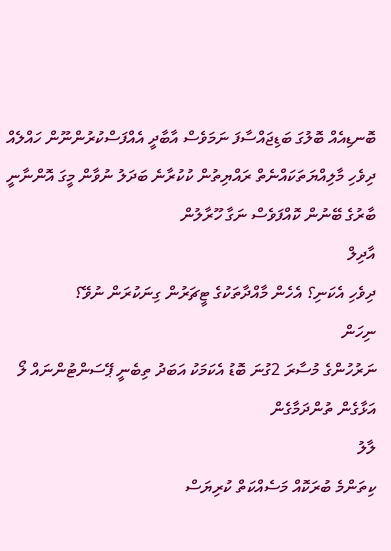ބޮނޑިއެއް ބޮލުގަ ބަޑިޖައްސާފަ ނަމަވެސް އާބާދީ އެއްފަސްކުރުންނޫން ހައްލެއް ދިވެހި މާލިއްޔަތަކައްނެތް ރައްޔިތުން ކުކުރާނެ ބަދަލު ނުވާން މީގަ އޮންނާނީ ބާރުގެ ބޭނުން ކޮއްފަވެސް ނަގާ ހޫރާލުން
އާދިލް
ދިވެހި އެކަނި؟ އެހެން މާއްދާތަކުގެ ޓީޗަރުން ގިނަކުރަން ނުވޭ؟
ނިހަން
ނަރުހުންގެ މުސާރަ 2ގުނަ ބޮޑު އެކަމަކު އަބަދު ތިބެނީ ޕޭސަންޓުންނައް ލޯ އަޅާގެން ތުންދަމާގެން
ލާލު
ކިތަންމެ ބުރަކޮއް މަސެއްކަތް ކުރިޔަސް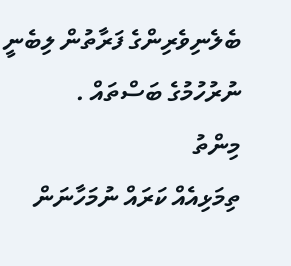ބެލެނިވެރިންގެ ފަރާތުން ލިބެނީ ނުރުހުމުގެ ބަސްތައް .
މިންތު
ތިމަޅިއެއް ކަރައް ނުމަހާނަން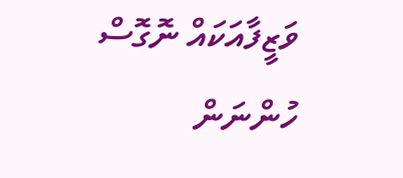ވަޒީފާއަކައް ނޮގޮސް ހުންނަން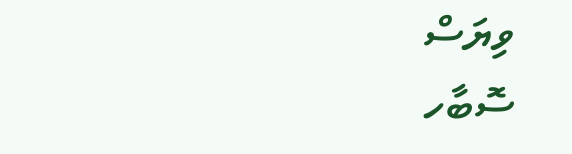ވިޔަސް
ސޮބާހ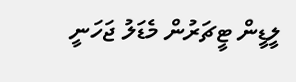ލީޑީން ޓީޗަރުން މެޑަލު ޖަހަނީ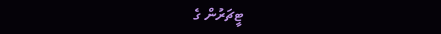ޓީޗަރުން ގެ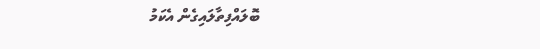ބޮލައްފިތާލައިގެން އެކަމު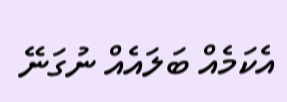އެކަމެއް ބަލައެއް ނުގަނޭ